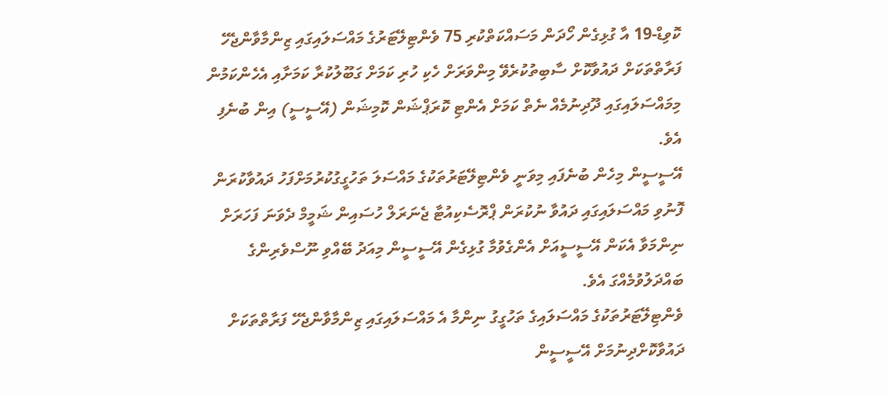ކޮވިޑް-19 އާ ގުޅިގެން ހޯދަން މަސައްކަތްކުރި 75 ވެންޓިލޭޓަރުގެ މައްސަލައިގައި ޒިންމާވާންޖެހޭ ފަރާތްތަކަށް ދައުވާކޮށް ސާބިތުކުރެވޭ މިންވަރަށް ހެކި ހުރި ކަމަށް ގަބޫލުކުރާ ކަމަށާއި އެހެންކަމުން މިމައްސަލައިގައި ދޫދިނުމެއް ނެތް ކަމަށް އެންޓި ކޮރަޕްޝަން ކޮމިޝަން (އޭސީސީ) އިން ބުނެފި އެވެ.
އޭސީސީން މިހެން ބުނެފައި މިވަނީ ވެންޓިލޭޓަރުތަކުގެ މައްސަލަ ތަހުގީގުކުރުމަށްފަހު ދައުވާކުރަން ފޮނުވި މައްސަލައިގައި ދައުވާ ނުކުރަން ޕްރޮސެކިއުޓާ ޖެނަރަލް ހުސައިން ޝަމީމް ދެވަނަ ފަހަރަށް ނިންމަވާ އެކަން އޭސީސީއަށް އެންގެވުމާ ގުޅިގެން އޭސީސީން މިއަދު ބޭއްވި ނޫސްވެރިންގެ ބައްދަލުވުމެއްގަ އެވެ.
ވެންޓިލޭޓަރުތަކުގެ މައްސަލައިގެ ތަހުގީގު ނިންމާ އެ މައްސަލައިގައި ޒިންމާވާންޖެހޭ ފަރާތްތަކަށް ދައުވާކޮށްދިނުމަށް އޭސީސީން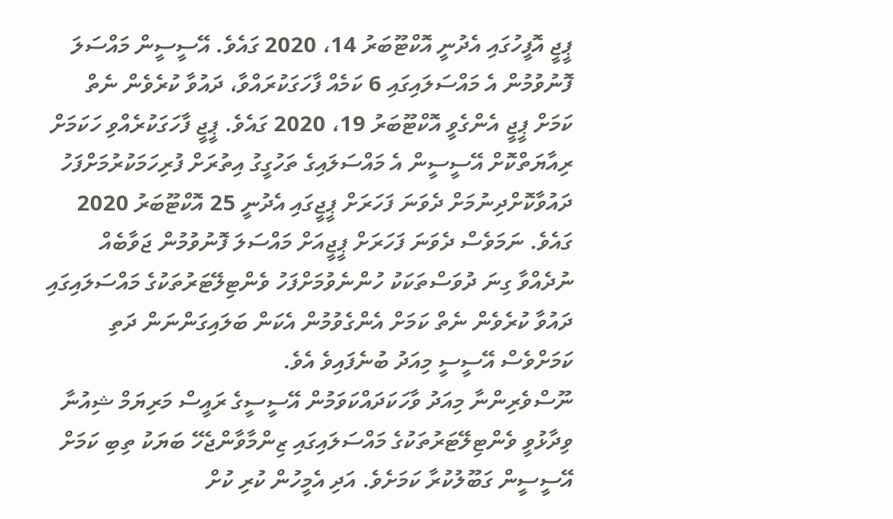ޕީޖީ އޮފީހުގައި އެދުނީ އޮކްޓޫބަރު 14، 2020 ގައެވެ. އޭސީސީން މައްސަލަ ފޮނުވުމުން އެ މައްސަލައިގައި 6 ކަމެއް ފާހަގަކުރައްވާ، ދައުވާ ކުރެވެން ނެތް ކަމަށް ޕީޖީ އެންގެވީ އޮކްޓޫބަރު 19، 2020 ގައެވެ. ޕީޖީ ފާހަގަކުރެއްވި ހަކަމަށް ރިއާޔަތްކޮށް އޭސީސީން އެ މައްސަލައިގެ ތަހުގީގު އިތުރަށް ފުރިހަމަކުރުމަށްފަހު ދައުވާކޮށްދިނުމަށް ދެވަނަ ފަހަރަށް ޕީޖީގައި އެދުނީ 25 އޮކްޓޫބަރު 2020 ގައެވެ. ނަމަވެސް ދެވަނަ ފަހަރަށް ޕީޖީއަށް މައްސަލަ ފޮނުވުމުން ޖަވާބެއް ނުދެއްވާ ގިނަ ދުވަސްތަކަކު ހުންނެވުމަށްފަހު ވެންޓިލޭޓަރުތަކުގެ މައްސަލައިގައި ދައުވާ ކުރެވެން ނެތް ކަމަށް އެންގެވުމުން އެކަން ބަލައިގަންނަން ދަތި ކަމަށްވެސް އޭސީސީ މިއަދު ބުނެފައިވެ އެވެ.
ނޫސްވެރިންނާ މިއަދު ވާހަކަދައްކަވަމުން އޭސީސީގެ ރައީސް މަރިޔަމް ޝިއުނާ ވިދާޅުވީ ވެންޓިލޭޓަރުތަކުގެ މައްސަލައިގައި ޒިންމާވާންޖެހޭ ބަޔަކު ތިބި ކަމަށް އޭސީސީން ގަބޫލުކުރާ ކަމަށެވެ. އަދި އެމީހުން ކުރި ކުށް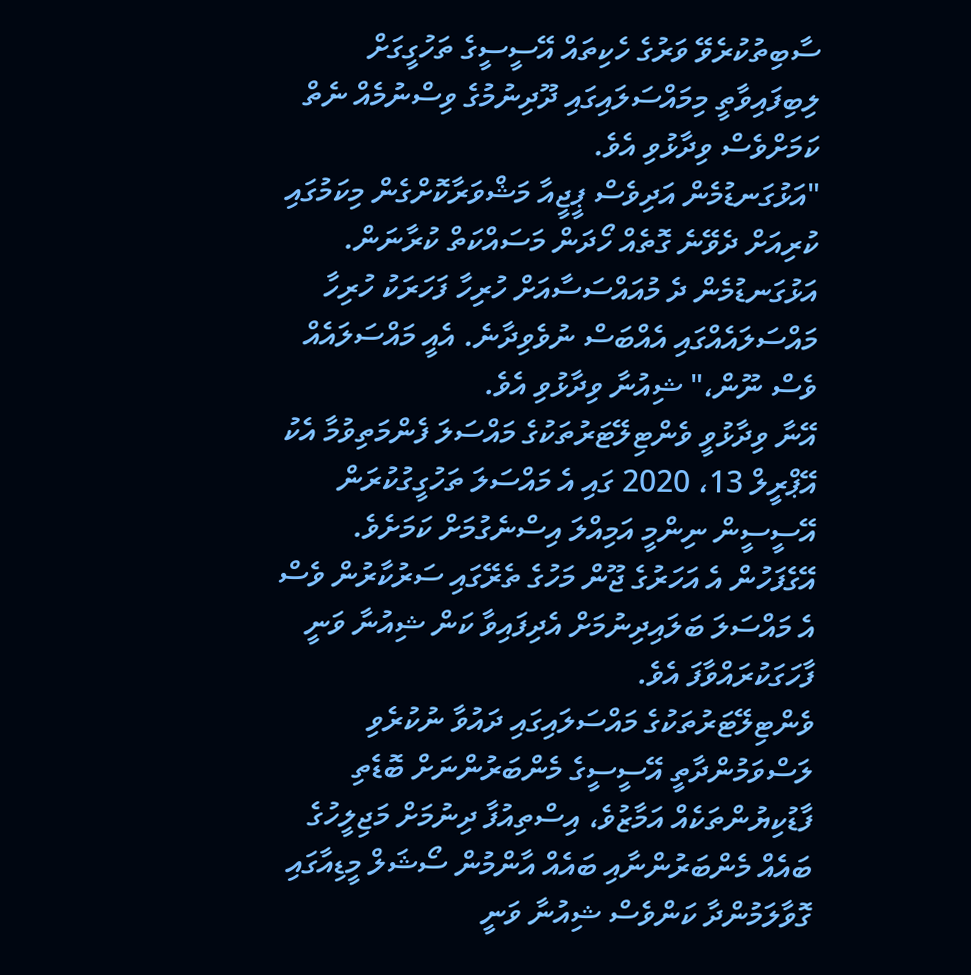ސާބިތުކުރެވޭ ވަރުގެ ހެކިތައް އޭސީސީގެ ތަހުގީގަށް ލިބިފައިވާތީ މިމައްސަލައިގައި ދޫދިނުމުގެ ވިސްނުމެއް ނެތް ކަމަށްވެސް ވިދާޅުވި އެވެ.
"އަޅުގަނޑުމެން އަދިވެސް ޕީޖީއާ މަޝްވަރާކޮށްގެން މިކަމުގައި ކުރިއަށް ދެވޭނެ ގޮތެއް ހޯދަން މަސައްކަތް ކުރާނަން. އަޅުގަނޑުމެން ދެ މުއައްސަސާއަށް ހުރިހާ ފަހަރަކު ހުރިހާ މައްސަލައެއްގައި އެއްބަސް ނުވެވިދާނެ. އެއީ މައްސަލައެއް ވެސް ނޫން،" ޝިއުނާ ވިދާޅުވި އެވެ.
އޭނާ ވިދާޅުވީ ވެންޓިލޭޓަރުތަކުގެ މައްސަލަ ފެންމަތިވުމާ އެކު އޭޕްރީލް 13، 2020 ގައި އެ މައްސަލަ ތަހުގީގުކުރަން އޭސީސީން ނިންމީ އަމިއްލަ އިސްނެގުމަށް ކަމަށެވެ. އޭގެފަހުން އެ އަހަރުގެ ޖޫން މަހުގެ ތެރޭގައި ސަރުކާރުން ވެސް އެ މައްސަލަ ބަލައިދިނުމަށް އެދިފައިވާ ކަން ޝިއުނާ ވަނީ ފާހަގަކުރައްވާފަ އެވެ.
ވެންޓިލޭޓަރުތަކުގެ މައްސަލައިގައި ދައުވާ ނުކުރެވި ލަސްވަމުންދާތީ އޭސީސީގެ މެންބަރުންނަށް ބޮޑެތި ފާޑުކިޔުންތަކެއް އަމާޒުވެ، އިސްތިއުފާ ދިނުމަށް މަޖިލީހުގެ ބައެއް މެންބަރުންނާއި ބައެއް އާންމުން ސޯޝަލް މީޑިއާގައި ގޮވާލަމުންދާ ކަންވެސް ޝިއުނާ ވަނީ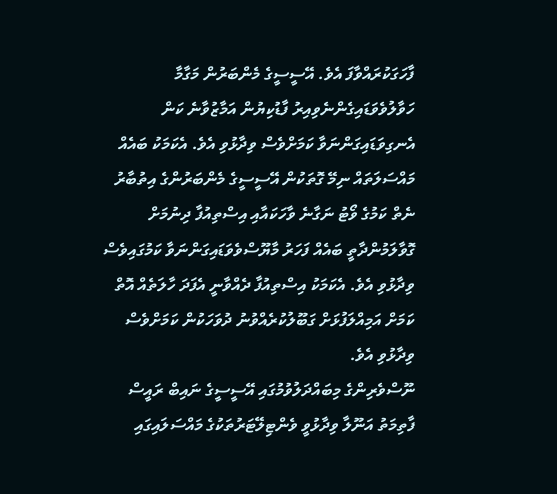ފާހަގަކުރައްވާފަ އެވެ. އޭސީސީގެ މެންބަރުން މަގާމާ ހަވާލުވެވަޑައިގެންނެވިއިރު ފާޑުކިޔުން އަމާޒުވާނެ ކަން އެނގިވަޑައިގަންނަވާ ކަމަށްވެސް ވިދާޅުވި އެވެ. އެކަމަކު ބައެއް މައްސަލަތައް ނިމޭ ގޮތަކުން އޭސީސީގެ މެންބަރުންގެ އިތުބާރު ނެތް ކަމުގެ ވޯޓު ނަގާނެ ވާހަކައާއި އިސްތިއުފާ ދިނުމަށް ގޮވާލަމުންދާތީ ބައެއް ފަހަރު މާޔޫސްވެވަޑައިގަންނަވާ ކަމުގައިވެސް ވިދާޅުވި އެވެ. އެކަމަކު އިސްތިއުފާ ދެއްވާނީ އެފަދަ ހާލަތެއް އޮތް ކަމަށް އަމިއްލަފުޅަށް ގަބޫލުކުރެއްވުނު ދުވަހަކުން ކަމަށްވެސް ވިދާޅުވި އެވެ.
ނޫސްވެރިންގެ މިބައްދަލުވުމުގައި އޭސީސީގެ ނައިބް ރައީސް ފާތިމަތު އަނޫލާ ވިދާޅުވީ ވެންޓިލޭޓަރުތަކުގެ މައްސަލައިގައި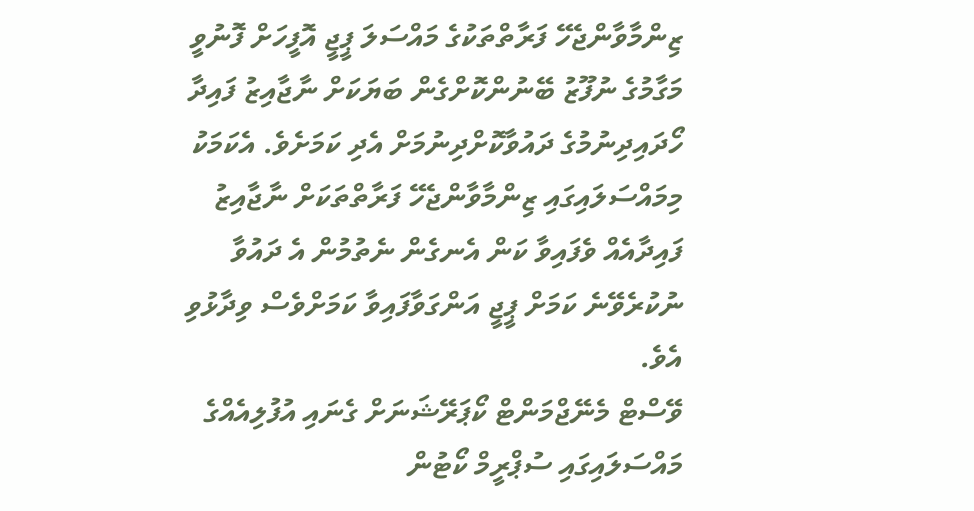ޒިންމާވާންޖެހޭ ފަރާތްތަކުގެ މައްސަލަ ޕީޖީ އޮފީހަށް ފޮނުވީ މަގާމުގެ ނުފޫޒު ބޭނުންކޮށްގެން ބަޔަކަށް ނާޖާއިޒު ފައިދާ ހޯދައިދިނުމުގެ ދައުވާކޮށްދިނުމަށް އެދި ކަމަށެވެ. އެކަމަކު މިމައްސަލައިގައި ޒިންމާވާންޖެހޭ ފަރާތްތަކަށް ނާޖާއިޒު ފައިދާއެއް ވެފައިވާ ކަން އެނގެން ނެތުމުން އެ ދައުވާ ނުކުރެވޭނެ ކަމަށް ޕީޖީ އަންގަވާފައިވާ ކަމަށްވެސް ވިދާޅުވި އެވެ.
ވޭސްޓް މެނޭޖްމަންޓް ކޯޕަރޭޝަނަށް ގެނައި އުފުލިއެއްގެ މައްސަލައިގައި ސުޕްރީމް ކޯޓުން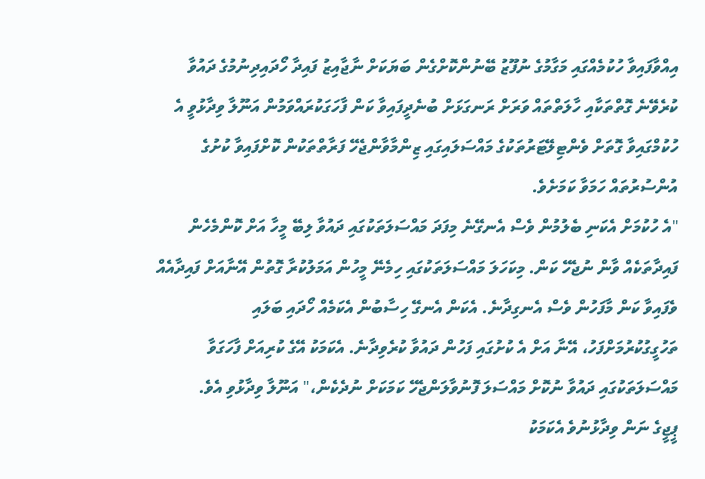އިއްވާފައިވާ ހުކުމެއްގައި މަގާމުގެ ނުފޫޒު ބޭނުންކޮށްގެން ބަޔަކަށް ނާޖާއިޒު ފައިދާ ހޯދައިދިނުމުގެ ދައުވާ ކުރެވޭނެ ގޮތްތަކާއި ހާލަތްތައް ވަރަށް ރަނގަޅަށް ބުނެދީފައިވާ ކަން ފާހަގަކުރައްވަމުން އަނޫލާ ވިދާޅުވީ އެ ހުކުމްގައިވާ ގޮތަށް ވެންޓިލޭޓަރުތަކުގެ މައްސަލައިގައި ޒިންމާވާންޖެހޭ ފަރާތްތަކުން ކޮށްފައިވާ ކުށުގެ އުންސުރުތައް ހަމަވާ ކަމަށެވެ.
"އެ ހުކުމަށް އެކަނި ބެލުމުން ވެސް އެނގޭނެ މިފަދަ މައްސަލަތަކުގައި ދައުވާ ލިބޭ މީހާ އަށް ކޮންމެހެން ފައިދާތަކެއް ވާން ނުޖެހޭ ކަން. މިކަހަލަ މައްސަލަތަކުގައި ހިމެނޭ މީހުން އަމަލުކުރާ ގޮތުން އޭނާއަށް ފައިދާއެއް ވެފައިވާ ކަން މާފަހުން ވެސް އެނގިދާނެ. އެކަން އެނގޭ ހިސާބުން އެކަމެއް ހޯދައި ބަލައި ތަހުގީގުކުރުމަށްފަހު، އޭނާ އަށް އެ ކުށުގައި ފަހުން ދައުވާ ކުރެވިދާނެ. އެކަމަކު އޭގެ ކުރިއަށް ފާހަގަވާ މައްސަލަތަކުގައި ދައުވާ ނުކޮށް މައްސަލަ ފޮނުވާލަންޖެހޭ ކަމަކަށް ނުދެކެން،" އަނޫލާ ވިދާޅުވި އެވެ.
ޕީޖީގެ ނަން ވިދާޅުނުވެ އެކަމަކު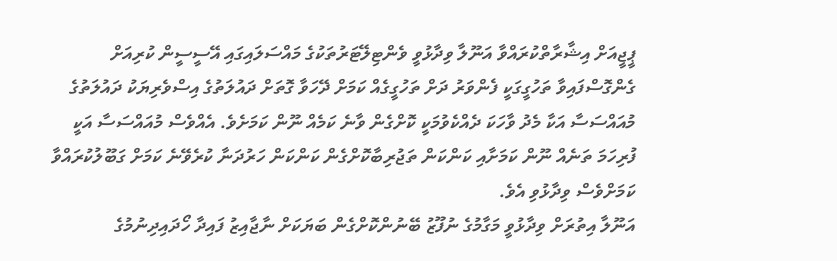ޕީޖީއަށް އިޝާރާތްކުރައްވާ އަނޫލާ ވިދާޅުވީ ވެންޓިލޭޓަރުތަކުގެ މައްސަލައިގައި އޭސީސީން ކުރިއަށް ގެންގޮސްފައިވާ ތަހުގީގަކީ ފެންވަރު ދަށް ތަހުގީގެއް ކަމަށް ދޭހަވާ ގޮތަށް ދައުލަތުގެ އިސްވެރިޔަކު ދައުލަތުގެ މުއައްސަސާ އަކާ މެދު ވާހަކަ ދެއްކެވުމަކީ ކޮށްގެން ވާނެ ކަމެއް ނޫން ކަމަށެވެ. އެއްވެސް މުއައްސަސާ އަކީ ފުރިހަމަ ތަނެއް ނޫން ކަމަށާއި ކަންކަން ތަޖުރިބާކޮށްގެން ކަންކަން ހަރުދަނާ ކުރެވޭނެ ކަމަށް ގަބޫލުކުރައްވާ ކަމަށްވެސް ވިދާޅުވި އެވެ.
އަނޫލާ އިތުރަށް ވިދާޅުވީ މަގާމުގެ ނުފޫޒު ބޭނުންކޮށްގެން ބަޔަކަށް ނާޖާއިޒު ފައިދާ ހޯދައިދިނުމުގެ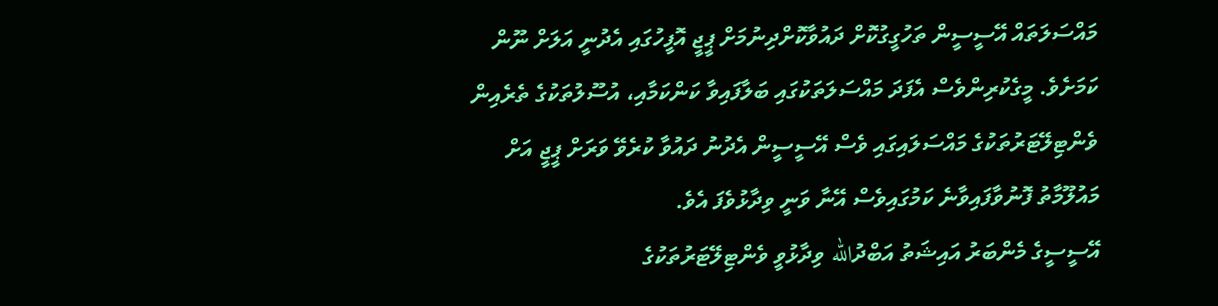މައްސަލަތައް އޭސީސީން ތަހުގީގުކޮށް ދައުވާކޮށްދިނުމަށް ޕީޖީ އޮފީހުގައި އެދުނީ އަލަށް ނޫން ކަމަށެވެ. މީގެކުރިންވެސް އެފަދަ މައްސަލަތަކުގައި ބަލާފައިވާ ކަންކަމާއި، އުސޫލުތަކުގެ ތެރެއިން ވެންޓިލޭޓަރުތަކުގެ މައްސަލައިގައި ވެސް އޭސީސީން އެދުނު ދައުވާ ކުރެވޭ ވަރަށް ޕީޖީ އަށް މައުލޫމާތު ފޮނުވާފައިވާނެ ކަމުގައިވެސް އޭނާ ވަނީ ވިދާޅުވެފަ އެވެ.
އޭސީސީގެ މެންބަރު އައިޝަތު އަބްދުالله ވިދާޅުވީ ވެންޓިލޭޓަރުތަކުގެ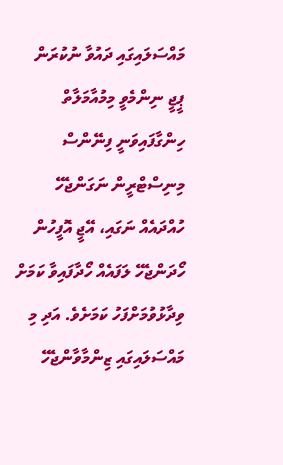މައްސަލައިގައި ދައުވާ ނުކުރަން ޕީޖީ ނިންމެވީ މިމުއާމަލާތް ހިންގާފައިވަނީ ފިނޭންސް މިނިސްޓްރީން ނަގަންޖެހޭ ހުއްދައެއް ނަގައި، އޭޖީ އޮފީހުން ހޯދަންޖެހޭ ލަފައެއް ހޯދާފައިވާ ކަމަށް ވިދާޅުވުމަށްފަހު ކަމަށެވެ. އަދި މި މައްސަލައިގައި ޒިންމާވާންޖެހޭ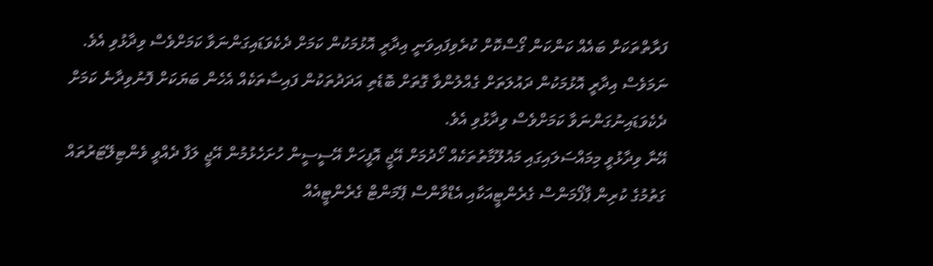ފަރާތްތަކަށް ބައެއް ކަންކަން ގޯސްކޮށް ކުރެވިފައިވަނީ އިދާރީ އޮޅުމަކުން ކަމަށް ދެކެވަޑައިގަންނަވާ ކަމަށްވެސް ވިދާޅުވި އެވެ. ނަމަވެސް އިދާރީ އޮޅުމަކުން ދައުލަތަށް ގެއްލުންވާ ގޮތަށް ބޮޑެތި އަދަދުތަކުން ފައިސާތަކެއް އެހެން ބަޔަކަށް ފޮނުވިދާނެ ކަމަށް ދެކެވަޑައިނުގަންނަވާ ކަމަށްވެސް ވިދާޅުވި އެވެ.
އޭނާ ވިދާޅުވީ މިމައްސަލައިގައި މައުލޫމާތުތަކެއް ހޯދުމަށް އޭޖީ އޮފީހަށް އޭސީސީން ހުށަހެޅުމުން އޭޖީ ލަފާ ދެއްވީ ވެންޓިލޭޓަރުތައް ގަތުމުގެ ކުރިން ޕާފޯމަންސް ގެރެންޓީއަކާއި އެޑްވާންސް ޕޭމަންޓް ގެރެންޓީއެއް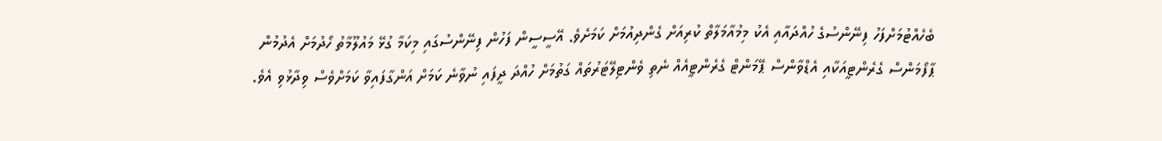ބެހެއްޓުމަށްފަހު ފިނޭންސުގެ ހުއްދައާއި އެކު މިމުއާމަލާތް ކުރިއަށް ގެންދިއުމަށް ކަމަށެވެ. އޭސީސީން ފަހުން ފިނޭންސުގައި މިކަމާ ގުޅޭ މައުލޫމާތު ހޯދުމަށް އެދުމުން ޕާފޯމަންސް ގެރެންޓީއަކާއި އެޑްވާންސް ޕޭމަންޓް ގެރެންޓީއެއް ނެތި ވެންޓިލޭޓަރުތައް ގަތުމަށް ހުއްދަ ދީފައި ނުވާނެ ކަމަށް އަންގާފައިވާ ކަމަށްވެސް ވިދާޅުވި އެވެ.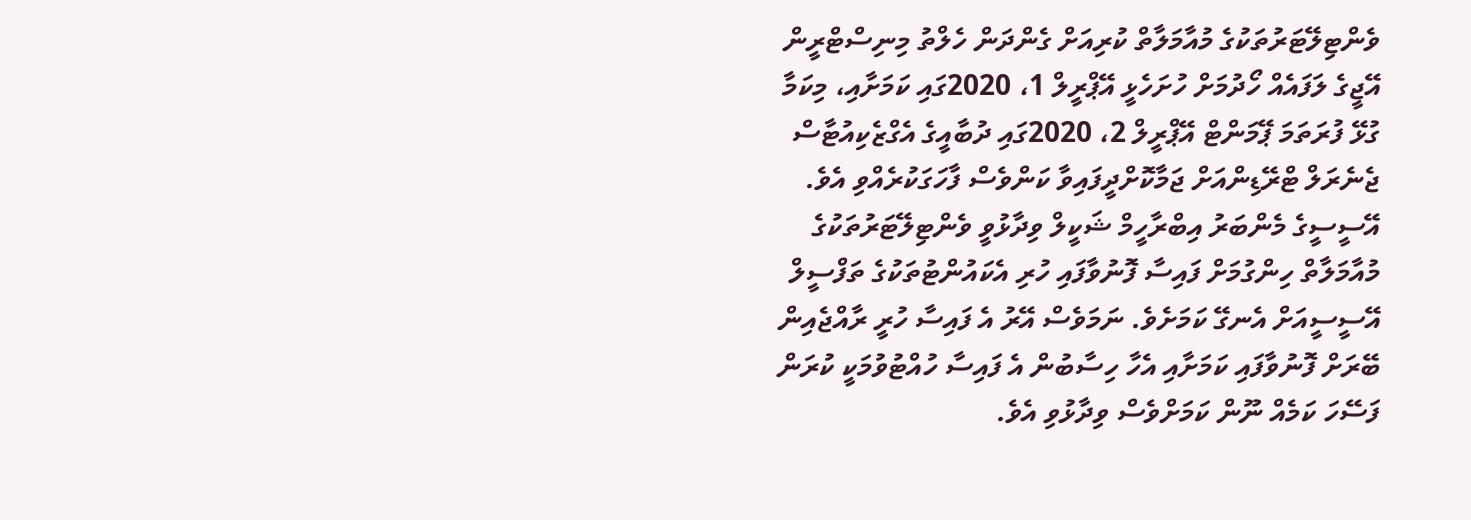ވެންޓިލޭޓަރުތަކުގެ މުއާމަލާތް ކުރިއަށް ގެންދަން ހެލްތު މިނިސްޓްރީން އޭޖީގެ ލަފައެއް ހޯދުމަށް ހުށަހެޅީ އޭޕްރީލް 1، 2020ގައި ކަމަށާއި، މިކަމާ ގުޅޭ ފުރަތަމަ ޕޭމަންޓް އޭޕްރީލް 2، 2020ގައި ދުބާއީގެ އެގްޒެކިއުޓާސް ޖެނެރަލް ޓްރޭޑިންއަށް ޖަމާކޮށްދީފައިވާ ކަންވެސް ފާހަގަކުރެއްވި އެވެ.
އޭސީސީގެ މެންބަރު އިބްރާހީމް ޝަކީލް ވިދާޅުވީ ވެންޓިލޭޓަރުތަކުގެ މުއާމަލާތް ހިންގުމަށް ފައިސާ ފޮނުވާފައި ހުރި އެކައުންޓުތަކުގެ ތަފްސީލް އޭސީސީއަށް އެނގޭ ކަމަށެވެ. ނަމަވެސް އޭރު އެ ފައިސާ ހުރީ ރާއްޖެއިން ބޭރަށް ފޮނުވާފައި ކަމަށާއި އެހާ ހިސާބުން އެ ފައިސާ ހުއްޓުވުމަކީ ކުރަން ފަސޭހަ ކަމެއް ނޫން ކަމަށްވެސް ވިދާޅުވި އެވެ.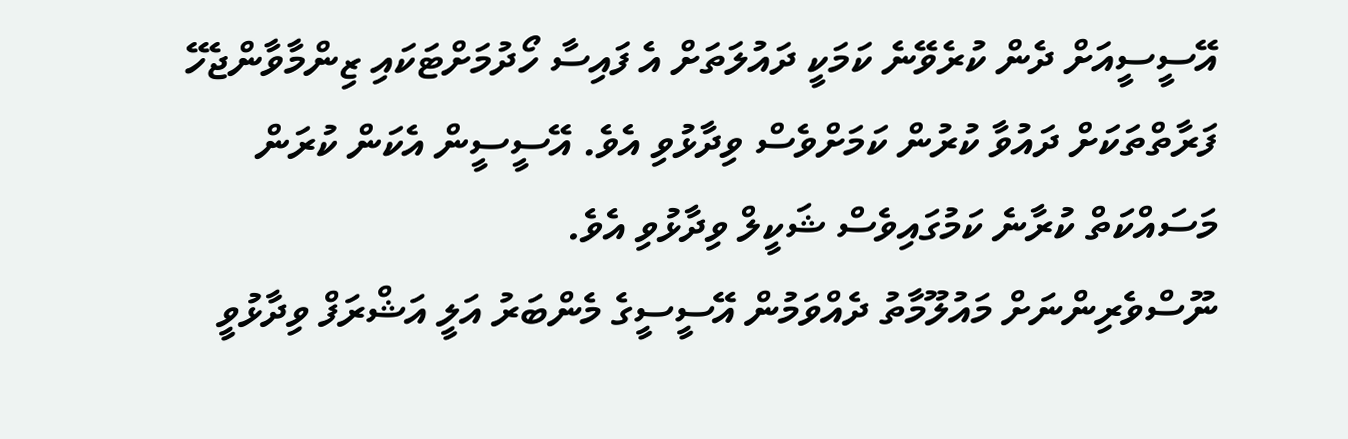އޭސީސީއަށް ދެން ކުރެވޭނެ ކަމަކީ ދައުލަތަށް އެ ފައިސާ ހޯދުމަށްޓަކައި ޒިންމާވާންޖެހޭ ފަރާތްތަކަށް ދައުވާ ކުރުން ކަމަށްވެސް ވިދާޅުވި އެވެ. އޭސީސީން އެކަން ކުރަން މަސައްކަތް ކުރާނެ ކަމުގައިވެސް ޝަކީލް ވިދާޅުވި އެވެ.
ނޫސްވެރިންނަށް މައުލޫމާތު ދެއްވަމުން އޭސީސީގެ މެންބަރު އަލީ އަޝްރަފް ވިދާޅުވީ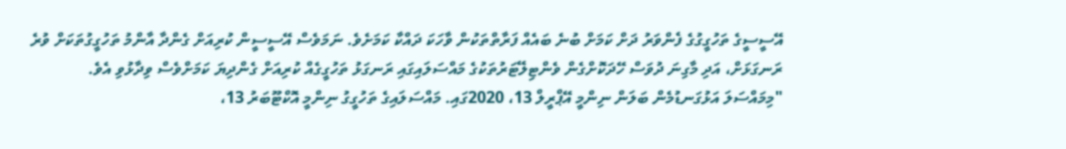އޭސީސީގެ ތަހުގީގުގެ ފެންވަރު ދަށް ކަމަށް ބުނެ ބައެއް ފަރާތްތަކުން ވާހަކަ ދައްކާ ކަމަށެވެ. ނަމަވެސް އޭސީސީން ކުރިއަށް ގެންދާ އާންމު ތަހުގީގުތަކަށް ވުރެ ރަނގަޅަށް، އަދި މާގިނަ ދުވަސް ހޭދަކޮށްގެން ވެންޓިލޭޓަރުތަކުގެ މައްސަލައިގައި ރަނގަޅު ތަހުގީގެއް ކުރިއަށް ގެންދިޔަ ކަމަށްވެސް ވިދާޅުވި އެވެ.
"މިމައްސަލަ އަޅުގަނޑުމެން ބަލަން ނިންމީ އޭޕްރީލް 13، 2020ގައި. މައްސަލައިގެ ތަހުގީގު ނިންމީ އޮކްޓޫބަރު 13،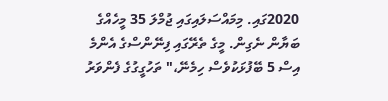2020ގައި. މިމައްސަލައިގައި ޖުމްލަ 35 މީހެއްގެ ބަޔާން ނެގިން. މީގެ ތެރޭގައި ފިނޭންސްގެ އެންމެ އިސް 5 ބޭފުޅަކުވެސް ހިމެނޭ،" ތަހުގީގުގެ ފެންވަރު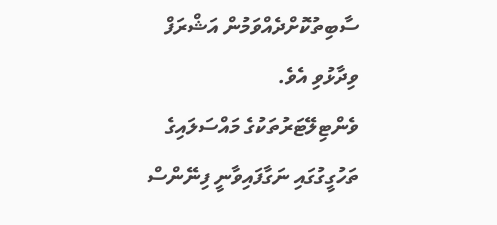ސާބިތުކޮށްދެއްވަމުން އަޝްރަފް ވިދާޅުވި އެވެ.
ވެންޓިލޭޓަރުތަކުގެ މައްސަލައިގެ ތަހުގީގުގައި ނަގާފައިވާނީ ފިނޭންސް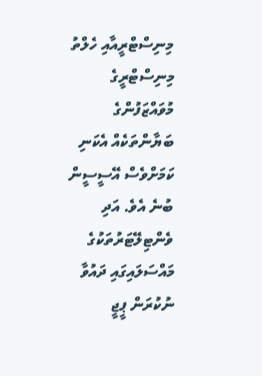މިނިސްޓްރީއާއި ހެލްތު މިނިސްޓްރީގެ މުވައްޒަފުންގެ ބަޔާންތަކެއް އެކަނި ކަމަށްވެސް އޭސީސީން ބުނެ އެވެ. އަދި ވެންޓިލޭޓަރުތަކުގެ މައްސަލައިގައި ދައުވާ ނުކުރަން ޕީޖީ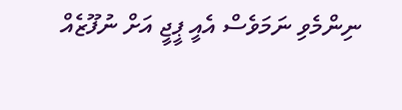ނިންމެވި ނަމަވެސް އެއީ ޕީޖީ އަށް ނުފޫޒެއް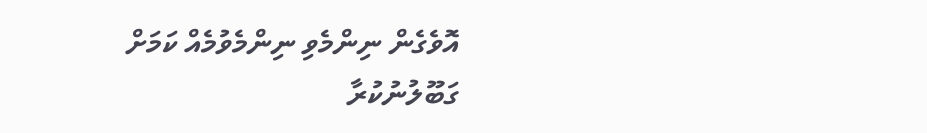އޮވެގެން ނިންމެވި ނިންމެވުމެއް ކަމަށް ގަބޫލުނުކުރާ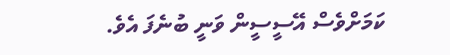ކަމަށްވެސް އޭސީސީން ވަނީ ބުނެފަ އެވެ.